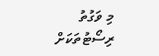މި ވަގުތު ރިސޯޓުތަކަށް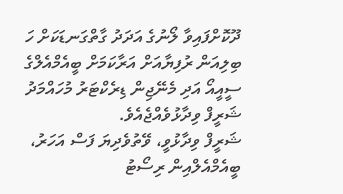ދޫކޮށްފައިވާ ލޯނުގެ އަދަދު ގާތްގަނޑަކަށް ހަ ބިލިއަން ރުފިޔާއަށް އަރާކަމަށް ބީއެމްއެލްގެ ސީއީއޯ އަދި މެނޭޖިން ޑިރެކްޓަރު މުހައްމަދު ޝަރީފް ވިދާޅުވެއްޖެއެވެ.
ޝަރީފް ވިދާޅުވީ، ވޭތުވެދިޔަ ފަސް އަހަރު، ބީއެމްއެލްއިން ރިސޯޓު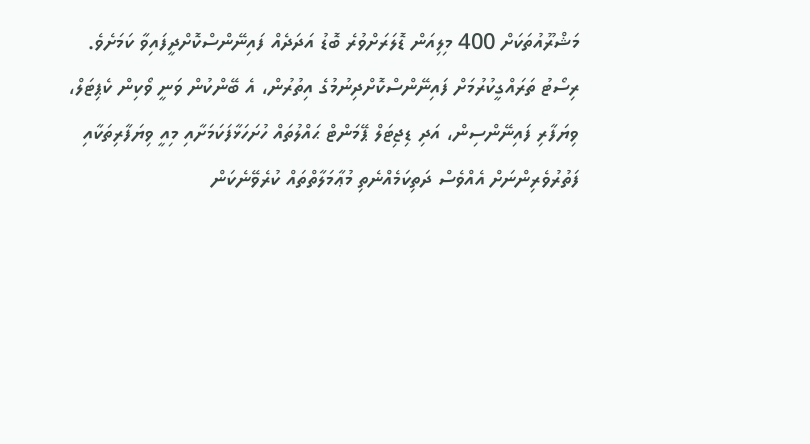މަޝްރޫއުތަކަށް 400 މިލިއަން ޑޮލަރަށްވުރެ ބޮޑު އަދަދެއް ފައިނޭންސްކޮށްދީފައިވާ ކަމަށެވެ.
ރިސޯޓު ތަރައްގީކުރުމަށް ފައިނޭންސްކޮށްދިނުމުގެ އިތުރުން، އެ ބޭންކުން ވަނީ ވޯކިން ކެޕިޓަލް، ވިޔަފާރި ފައިނޭންސިން، އަދި ޑިޖިޓަލް ޕޭމަންޓް ޙައްލުތައް ހުށަހަޅާފަކަމަށާއި މިއީ ވިޔަފާރިތަކާއި ފަތުރުވެރިންނަށް އެއްވެސް ދަތިކަމެއްނެތި މުޢާމަލާތްތައް ކުރެވޭނެކަން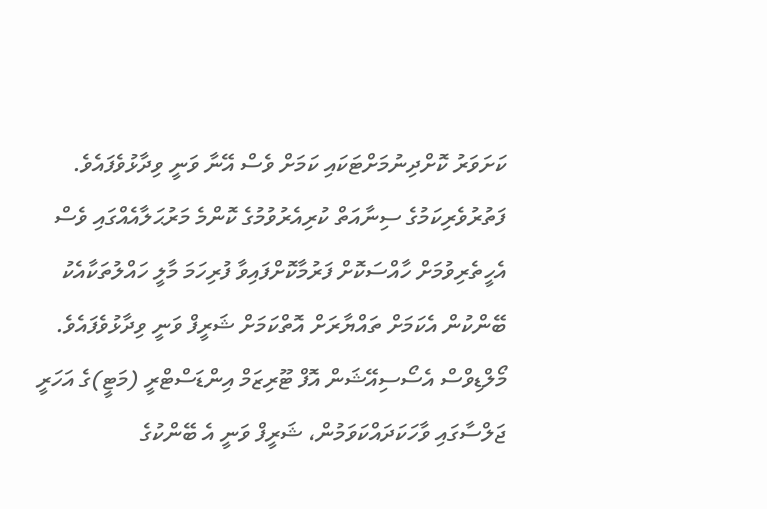ކަށަވަރު ކޮށްދިނުމަށްޓަކައި ކަމަށް ވެސް އޭނާ ވަނީ ވިދާޅުވެފައެވެ.
ފަތުރުވެރިކަމުގެ ސިނާއަތް ކުރިއެރުވުމުގެ ކޮންމެ މަރުޙަލާއެއްގައި ވެސް އެހީތެރިވުމަށް ހާއްސަކޮށް ފަރުމާކޮށްފައިވާ ފުރިހަމަ މާލީ ހައްލުތަކާއެކު ބޭންކުން އެކަމަށް ތައްޔާރަށް އޮތްކަމަށް ޝަރީފް ވަނީ ވިދާޅުވެފައެވެ.
މޯލްޑިވްސް އެސޯސިއޭޝަން އޮފް ޓޫރިޒަމް އިންޑަސްޓްރީ (މަޓީ)ގެ އަހަރީ ޖަލްސާގައި ވާހަކަދައްކަވަމުން، ޝަރީފް ވަނީ އެ ބޭންކުގެ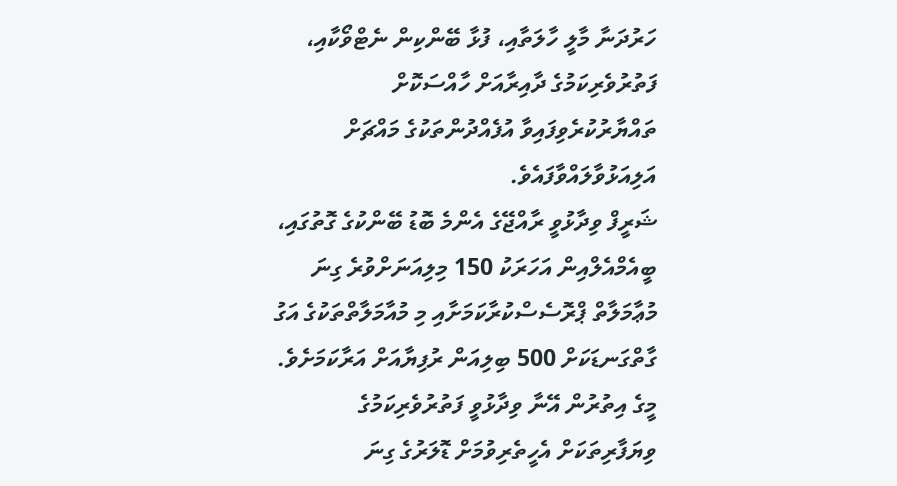ހަރުދަނާ މާލީ ހާލަތާއި، ފުޅާ ބޭންކިން ނެޓްވޯކާއި، ފަތުރުވެރިކަމުގެ ދާއިރާއަށް ހާއްސަކޮށް ތައްޔާރުކުރެވިފައިވާ އުފެއްދުންތަކުގެ މައްޗަށް އަލިއަޅުވާލައްވާފައެވެ.
ޝަރީފް ވިދާޅުވީ ރާއްޖޭގެ އެންމެ ބޮޑު ބޭންކުގެ ގޮތުގައި، ބީއެމްއެލްއިން އަހަރަކު 150 މިލިއަނަށްވުރެ ގިނަ މުޢާމަލާތް ޕްރޮސެސްކުރާކަމަށާއި މި މުއާމަލާތްތަކުގެ އަގު ގާތްގަނޑަކަށް 500 ބިލިއަން ރުފިޔާއަށް އަރާކަމަށެވެ.
މީގެ އިތުރުން އޭނާ ވިދާޅުވީ ފަތުރުވެރިކަމުގެ ވިޔަފާރިތަކަށް އެހީތެރިވުމަށް ޑޮލަރުގެ ގިނަ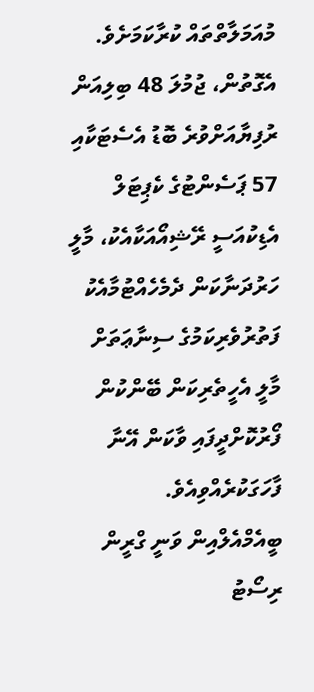މުއަމަލާތްތައް ކުރާކަމަށެވެ.
އެގޮތުން، ޖުމުލަ 48 ބިލިއަން ރުފިޔާއަށްވުރެ ބޮޑު އެސެޓަކާއި 57 ޕަސެންޓުގެ ކެޕިޓަލް އެޑިކުއަސީ ރޭޝިއޯއަކާއެކު، މާލީ ހަރުދަނާކަން ދެމެހެއްޓުމާއެކު ފަތުރުވެރިކަމުގެ ސިނާޢަތަށް މާލީ އެހީތެރިކަން ބޭންކުން ފޯރުކޮށްދީފައި ވާކަން އޭނާ ފާހަގަކުރެއްވިއެވެ.
ބީއެމްއެލްއިން ވަނީ ގްރީން ރިސޯޓު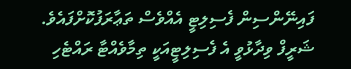ފައިނޭންސިން ފެސިލިޓީ އެއްވެސް ތަޢާރަފުކޮށްފައެވެ.
ޝަރީފް ވިދާޅުވީ އެ ފެސިލިޓީއަކީ ތިމާވެއްޓާ ރައްޓެހި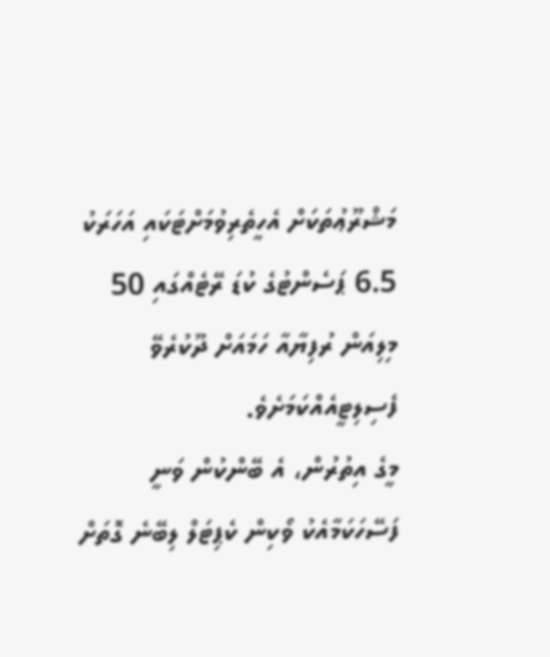މަޝްރޫޢުތަކަށް އެހީތެރިވުމަށްޓަކައި އަހަރަކު 6.5 ޕަސެންޓުގެ ކުޑަ ރޭޓެއްގައި 50 މިލިއަން ރުފިޔާއާ ހަމައަށް ދޫކުރެވޭ ފެސިލިޓީއެއްކަމަށެވެ.
މީގެ އިތުރުން، އެ ބޭންކުން ވަނީ ފަސޭހަކަމާއެކު ވޯކިން ކެޕިޓަލް ލިބޭނެ ގޮތަށް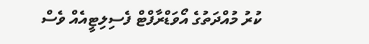ކުރު މުއްދަތުގެ އޯވަޑްރާފްޓް ފެސިލިޓީއެއް ވެސް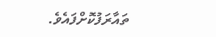ތައާރަފުކޮށްފައެވެ.